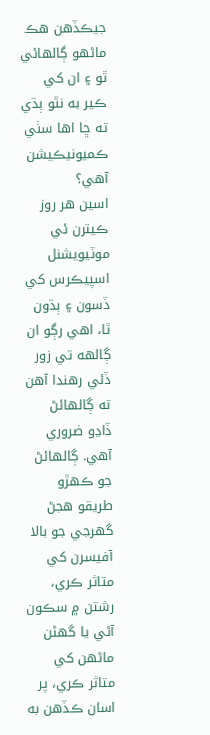جيڪڏهن هڪ ماڻهو ڳالهائي ٿو ۽ ان کي ڪير به نٿو ٻڌي ته ڇا اها سٺي ڪميونيڪيشن آهي؟
اسين هر روز ڪيترن ئي موٽيويشنل اسپيڪرس کي ڏسون ۽ ٻڌون ٿا، اهي رڳو ان ڳالهه تي زور ڏئي رهندا آهن ته ڳالهائڻ ڏاڍو ضروري آهي. ڳالهائڻ جو ڪهڙو طريقو هجڻ گهرجي جو بالا آفيسرن کي متاثر ڪري، رشتن ۾ سڪون آڻي يا گهڻن ماڻهن کي متاثر ڪري، پر اسان ڪڏهن به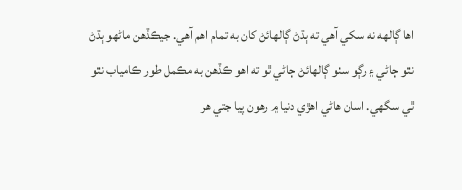اها ڳالهه نه سکي آهي ته ٻڌڻ ڳالهائڻ کان به تمام اهم آهي. جيڪڏهن ماڻهو ٻڌڻ نٿو ڄاڻي ۽ رڳو سٺو ڳالهائڻ ڄاڻي ٿو ته اهو ڪڏهن به مڪمل طور ڪامياب نٿو ٿي سگهي. اسان هاڻي اهڙي دنيا ۾ رهون پيا جتي هر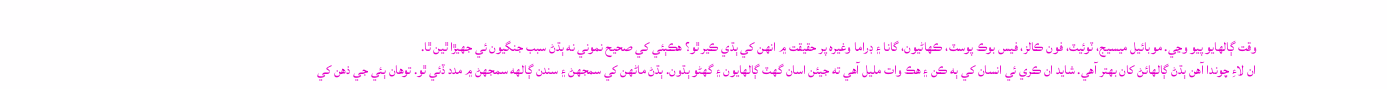وقت ڳالهايو پيو وڃي. موبائيل ميسيج، ٽوئيٽ، فون ڪالز، فيس بوڪ پوسٽ، ڪهاڻيون، گانا ۽ ڊراما وغيره پر حقيقت ۾ انهن کي ٻڌي ڪير ٿو؟ هڪٻئي کي صحيح نموني نه ٻڌڻ سبب جنگيون ئي جهيڙا ٿين ٿا.
ان لاءِ چوندا آهن ٻڌڻ ڳالهائڻ کان بهتر آهي. شايد ان ڪري ئي انسان کي ٻه ڪن ۽ هڪ وات مليل آهي ته جيئن اسان گهٽ ڳالهايون ۽ گهڻو ٻڌون. ٻڌڻ ماڻهن کي سمجهڻ ۽ سندن ڳالهه سمجهڻ ۾ مدد ڏئي ٿو. توهان ٻئي جي ذهن کي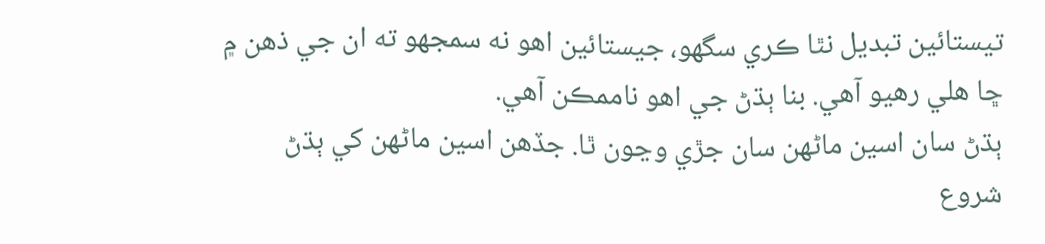تيستائين تبديل نٿا ڪري سگهو، جيستائين اهو نه سمجهو ته ان جي ذهن ۾ ڇا هلي رهيو آهي. بنا ٻڌڻ جي اهو ناممڪن آهي.
ٻڌڻ سان اسين ماڻهن سان جڙي وڃون ٿا. جڏهن اسين ماڻهن کي ٻڌڻ شروع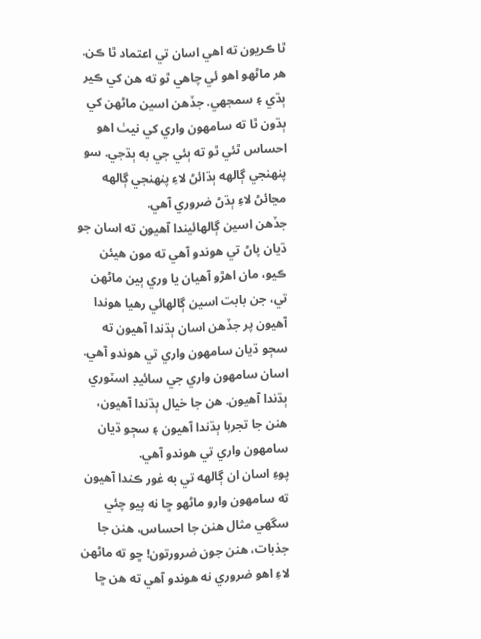ٿا ڪريون ته اهي اسان تي اعتماد ٿا ڪن. هر ماڻهو اهو ئي چاهي ٿو ته هن کي ڪير ٻڌي ۽ سمجهي. جڏهن اسين ماڻهن کي ٻڌون ٿا ته سامهون واري کي نيٺ اهو احساس ٿئي ٿو ته ٻئي جي به ٻڌجي. سو پنهنجي ڳالهه ٻڌائڻ لاءِ پنهنجي ڳالهه مڃائڻ لاءِ ٻڌڻ ضروري آهي.
جڏهن اسين ڳالهائيندا آهيون ته اسان جو ڌيان پاڻ تي هوندو آهي ته مون هيئن ڪيو، مان اهڙو آهيان يا وري ٻين ماڻهن تي، جن بابت اسين ڳالهائي رهيا هوندا آهيون پر جڏهن اسان ٻڌندا آهيون ته سڄو ڌيان سامهون واري تي هوندو آهي. اسان سامهون واري جي سائيڊ اسٽوري ٻڌندا آهيون. هن جا خيال ٻڌندا آهيون، هنن جا تجربا ٻڌندا آهيون ۽ سڄو ڌيان سامهون واري تي هوندو آهي.
پوءِ اسان ان ڳالهه تي به غور ڪندا آهيون ته سامهون وارو ماڻهو ڇا نه پيو چئي سگهي مثال هنن جا احساس، هنن جا جذبات، هنن جون ضرورتون! ڇو ته ماڻهن لاءِ اهو ضروري نه هوندو آهي ته هن ڇا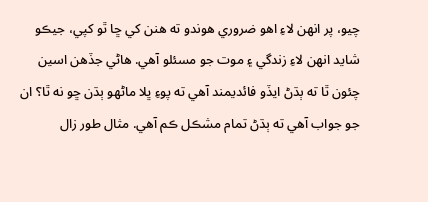چيو، پر انهن لاءِ اهو ضروري هوندو ته هنن کي ڇا ٿو کپي، جيڪو شايد انهن لاءِ زندگي ۽ موت جو مسئلو آهي. هاڻي جڏهن اسين چئون ٿا ته ٻڌڻ ايڏو فائديمند آهي ته پوءِ ڀلا ماڻهو ٻڌن ڇو نه ٿا؟ ان جو جواب آهي ته ٻڌڻ تمام مشڪل ڪم آهي. مثال طور زال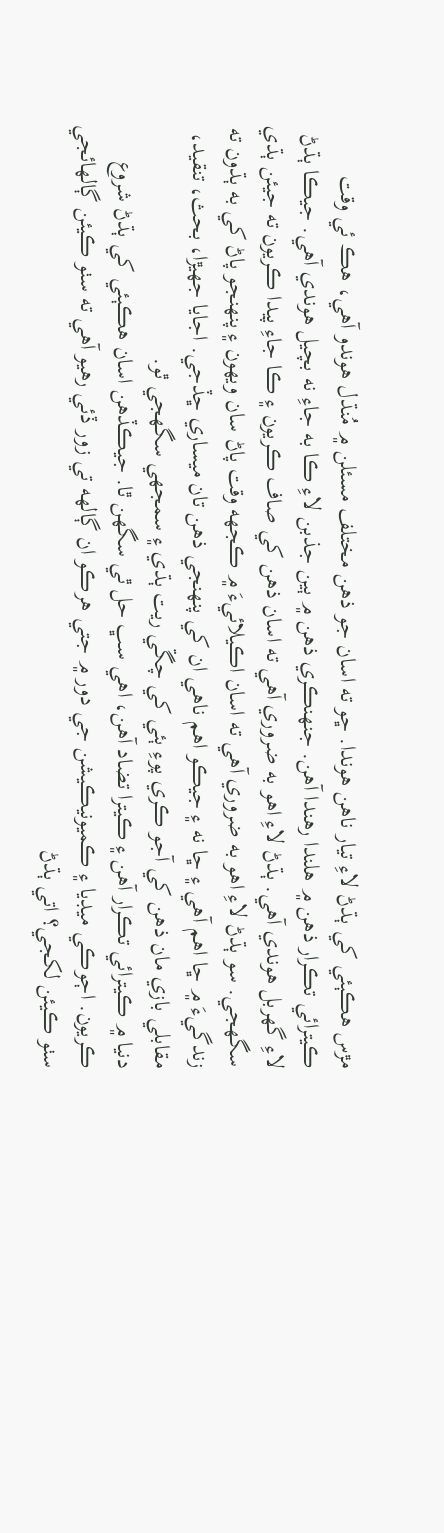مڙس هڪٻئي کي ٻڌڻ لاءِ تيار ناهن هوندا. ڇو ته اسان جو ذهن مختلف مسئلن ۾ مُنڌل هوندو آهي، هڪ ئي وقت ڪيترائي تڪرار ذهن ۾ هلندا رهندا آهن. جنهنڪري ذهن ۾ ٻين جذبن لاءِ ڪا به جاءِ نه بچيل هوندي آهي. جيڪا ٻڌڻ لاءِ گهربل هوندي آهي. ٻڌڻ لاءِ اهو به ضروري آهي ته اسان ذهن کي صاف ڪريون ۽ ڪا جاءِ پيدا ڪريون ته جيئن ٻڌي سگهجي. سو ٻڌڻ لاءِ اهو به ضروري آهي ته اسان اڪيلائيءَ ۾ ڪجهه وقت پاڻ سان ويهون ۽ پنهنجو پاڻ کي به ٻڌون ته زندگيءَ ۾ ڇا اهم آهي ۽ ڇا نه ۽ جيڪو اهم ناهي ان کي پنهنجي ذهن تان ميساري ڇڏجي. اجايا جهيڙا، بحث، تنقيد، مقابلي بازي مان ذهن کي آجو ڪري پوءِ ٻئي کي چڱي ريت ٻڌي ۽ سمجهي سگهجي ٿو.
دنيا ۾ ڪيترائي تڪرار آهن ۽ ڪيترا تضاد آهن، اهي سڀ حل ٿي سگهن ٿا. جيڪڏهن اسان هڪٻئي کي ٻڌڻ شروع ڪريون. اڄوڪي ميڊيا ۽ ڪميونيڪيشن جي دور ۾ جتي هرڪو ان ڳالهه تي زور ڏئي رهيو آهي ته سٺو ڪيئن ڳالهائجي سٺو ڪيئن لکجي؟ اتي ٻڌڻ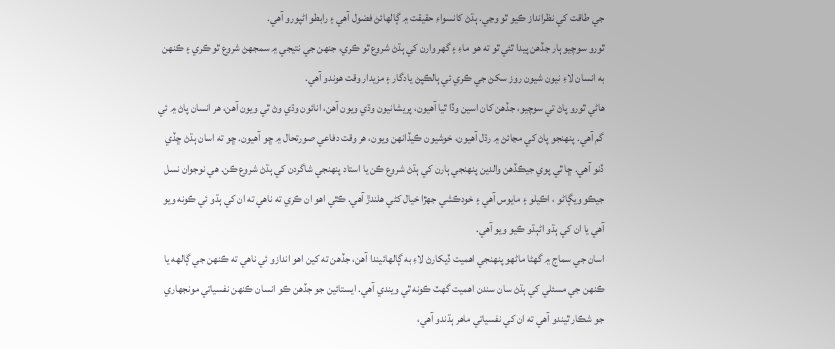جي طاقت کي نظرانداز ڪيو ٿو وڃي. ٻڌڻ کانسواءِ حقيقت ۾ ڳالهائڻ فضول آهي ۽ رابطو اڻپورو آهي.
ٿورو سوچيو ٻار جڏهن پيدا ٿئي ٿو ته هو ماءِ ۽ گهر وارن کي ٻڌڻ شروع ٿو ڪري، جنهن جي نتيجي ۾ سمجهڻ شروع ٿو ڪري ۽ ڪنهن به انسان لاءِ نيون شيون روز سکڻ جي ڪري ئي ٻالڪپڻ يادگار ۽ مزيدار وقت هوندو آهي.
هاڻي ٿورو پاڻ تي سوچيو، جڏهن کان اسين وڏا ٿيا آهيون، پريشانيون وڌي ويون آهن، انائون وڌي وڻ ٿي ويون آهن، هر انسان پاڻ ۾ ئي گم آهي. پنهنجو پاڻ کي مڃائڻ ۾ رڌل آهيون، خوشيون ڪيڏانهن ويون، هر وقت دفاعي صورتحال ۾ ڇو آهيون. ڇو ته اسان ٻڌڻ ڇڏي ڏنو آهي. ڇا ٿي پوي جيڪڏهن والدين پنهنجي ٻارن کي ٻڌڻ شروع ڪن يا استاد پنهنجي شاگردن کي ٻڌڻ شروع ڪن. هي نوجوان نسل جيڪو ويڳاڻو ، اڪيلو ۽ مايوس آهي ۽ خودڪشي جهڙا خيال کڻي هلندڙ آهي. ڪٿي اهو ان ڪري ته ناهي ته ان کي ٻڌو ئي ڪونه ويو آهي يا ان کي ٻڌو اڻٻڌو ڪيو ويو آهي.
اسان جي سماج ۾ گهڻا ماڻهو پنهنجي اهميت ڏيکارڻ لاءِ به ڳالهائيندا آهن، جڏهن ته کين اهو اندازو ئي ناهي ته ڪنهن جي ڳالهه يا ڪنهن جي مسئلي کي ٻڌڻ سان سندن اهميت گهٽ ڪونه ٿي ويندي آهي. ايستائين جو جڏهن ڪو انسان ڪنهن نفسياتي مونجهاري جو شڪار ٿيندو آهي ته ان کي نفسياتي ماهر ٻڌندو آهي،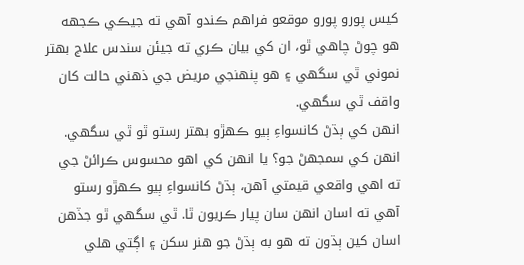کيس پورو پورو موقعو فراهم ڪندو آهي ته جيڪي ڪجهه هو چوڻ چاهي ٿو، ان کي بيان ڪري ته جيئن سندس علاج بهتر نموني ٿي سگهي ۽ هو پنهنجي مريض جي ذهني حالت کان واقف ٿي سگهي.
انهن کي ٻڌڻ کانسواءِ ٻيو ڪهڙو بهتر رستو ٿو ٿي سگهي. انهن کي سمجهڻ جو؟ يا انهن کي اهو محسوس ڪرائڻ جي ته اهي واقعي قيمتي آهن، ٻڌڻ کانسواءِ ٻيو ڪهڙو رستو آهي ته اسان انهن سان پيار ڪريون ٿا. ٿي سگهي ٿو جڏهن اسان کين ٻڌون ته هو به ٻڌڻ جو هنر سکن ۽ اڳتي هلي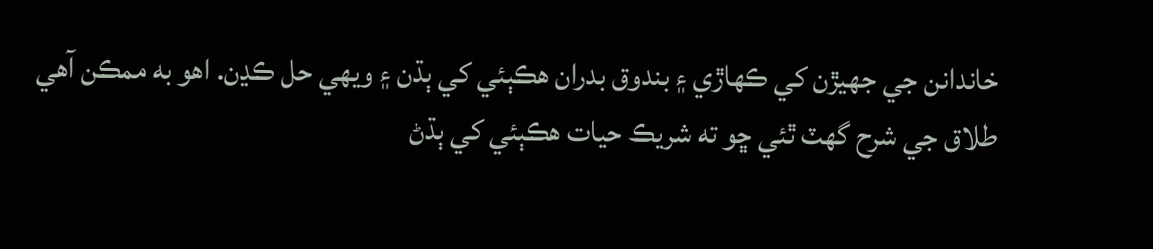خاندانن جي جهيڙن کي ڪهاڙي ۽ بندوق بدران هڪٻئي کي ٻڌن ۽ ويهي حل ڪڍن. اهو به ممڪن آهي طلاق جي شرح گهٽ ٿئي ڇو ته شريڪ حيات هڪٻئي کي ٻڌڻ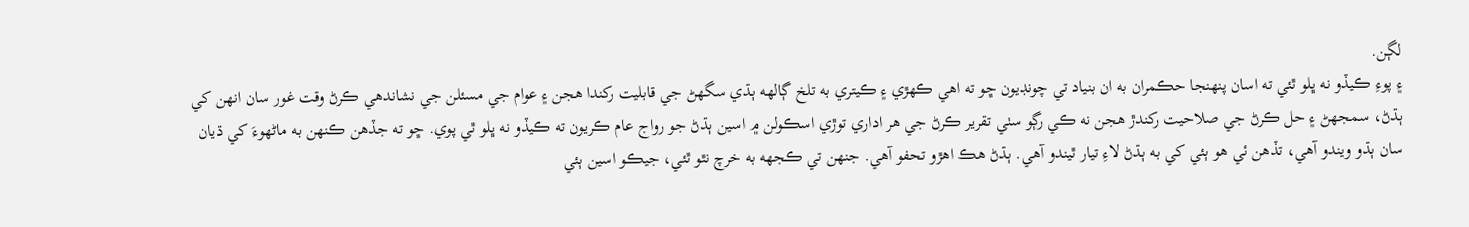لڳن.
۽ پوءِ ڪيڏو نه ڀلو ٿئي ته اسان پنهنجا حڪمران به ان بنياد تي چونڊيون ڇو ته اهي ڪهڙي ۽ ڪيتري به تلخ ڳالهه ٻڌي سگهڻ جي قابليت رکندا هجن ۽ عوام جي مسئلن جي نشاندهي ڪرڻ وقت غور سان انهن کي ٻڌڻ، سمجهڻ ۽ حل ڪرڻ جي صلاحيت رکندڙ هجن نه ڪي رڳو سٺي تقرير ڪرڻ جي هر اداري توڙي اسڪولن ۾ اسين ٻڌڻ جو رواج عام ڪريون ته ڪيڏو نه ڀلو ٿي پوي. ڇو ته جڏهن ڪنهن به ماڻهوءَ کي ڌيان سان ٻڌو ويندو آهي، تڏهن ئي هو ٻئي کي به ٻڌڻ لاءِ تيار ٿيندو آهي. ٻڌڻ هڪ اهڙو تحفو آهي. جنهن تي ڪجهه به خرچ نٿو ٿئي، جيڪو اسين ٻئي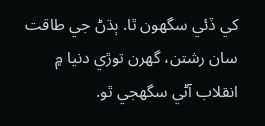کي ڏئي سگهون ٿا. ٻڌڻ جي طاقت سان رشتن، گهرن توڙي دنيا ۾ انقلاب آڻي سگهجي ٿو.